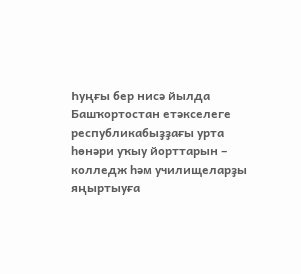Һуңғы бер нисә йылда Башҡортостан етәкселеге республикабыҙҙағы урта һөнәри уҡыу йорттарын – колледж һәм училищеларҙы яңыртыуға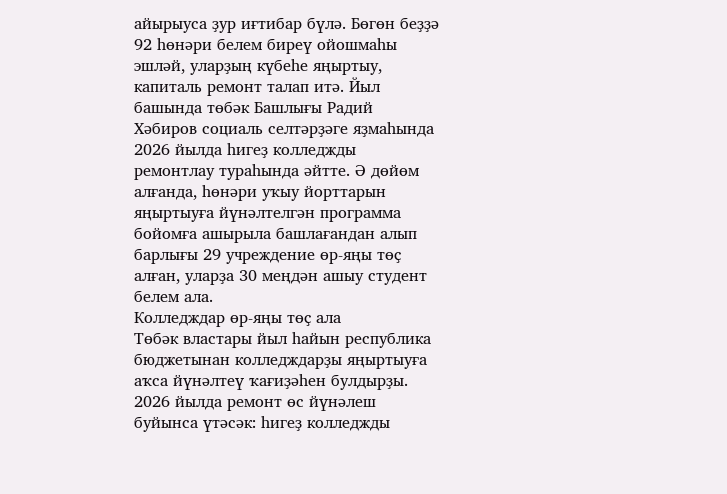айырыуса ҙур иғтибар бүлә. Бөгөн беҙҙә 92 һөнәри белем биреү ойошмаһы эшләй, уларҙың күбеһе яңыртыу, капиталь ремонт талап итә. Йыл башында төбәк Башлығы Радий Хәбиров социаль селтәрҙәге яҙмаһында 2026 йылда һигеҙ колледжды ремонтлау тураһында әйтте. Ә дөйөм алғанда, һөнәри уҡыу йорттарын яңыртыуға йүнәлтелгән программа бойомға ашырыла башлағандан алып барлығы 29 учреждение өр-яңы төҫ алған, уларҙа 30 меңдән ашыу студент белем ала.
Колледждар өр-яңы төҫ ала
Төбәк властары йыл һайын республика бюджетынан колледждарҙы яңыртыуға аҡса йүнәлтеү ҡағиҙәһен булдырҙы. 2026 йылда ремонт өс йүнәлеш буйынса үтәсәк: һигеҙ колледжды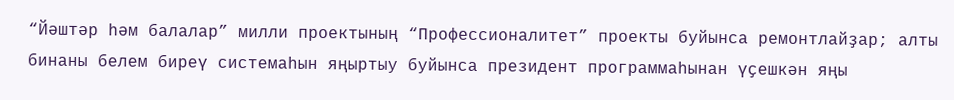“Йәштәр һәм балалар” милли проектының “Профессионалитет” проекты буйынса ремонтлайҙар; алты бинаны белем биреү системаһын яңыртыу буйынса президент программаһынан үҫешкән яңы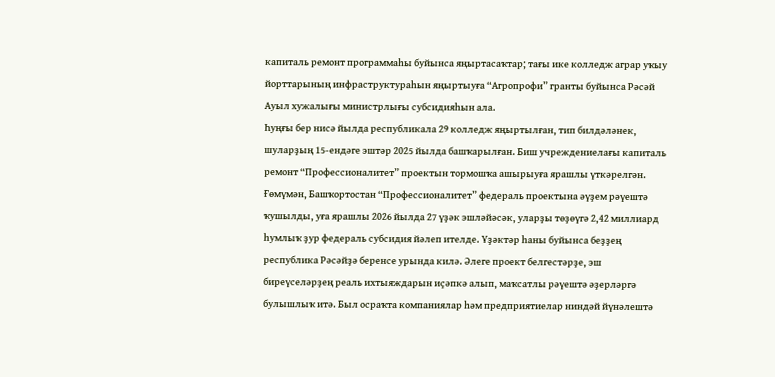капиталь ремонт программаһы буйынса яңыртасаҡтар; тағы ике колледж аграр уҡыу йорттарының инфраструктураһын яңыртыуға “Агропрофи” гранты буйынса Рәсәй Ауыл хужалығы министрлығы субсидияһын ала.
Һуңғы бер нисә йылда республикала 29 колледж яңыртылған, тип билдәләнек, шуларҙың 15-ендәге эштәр 2025 йылда башҡарылған. Биш учреждениелағы капиталь ремонт “Профессионалитет” проектын тормошҡа ашырыуға ярашлы үткәрелгән. Ғөмүмән, Башҡортостан “Профессионалитет” федераль проектына әүҙем рәүештә ҡушылды, уға ярашлы 2026 йылда 27 үҙәк эшләйәсәк, уларҙы төҙөүгә 2,42 миллиард һумлыҡ ҙур федераль субсидия йәлеп ителде. Үҙәктәр һаны буйынса беҙҙең республика Рәсәйҙә беренсе урында килә. Әлеге проект белгестәрҙе, эш биреүселәрҙең реаль ихтыяждарын иҫәпкә алып, маҡсатлы рәүештә әҙерләргә булышлыҡ итә. Был осраҡта компаниялар һәм предприятиелар ниндәй йүнәлештә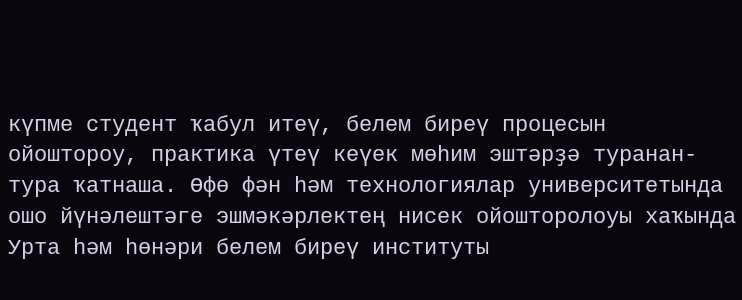күпме студент ҡабул итеү, белем биреү процесын ойоштороу, практика үтеү кеүек мөһим эштәрҙә туранан-тура ҡатнаша. Өфө фән һәм технологиялар университетында ошо йүнәлештәге эшмәкәрлектең нисек ойошторолоуы хаҡында Урта һәм һөнәри белем биреү институты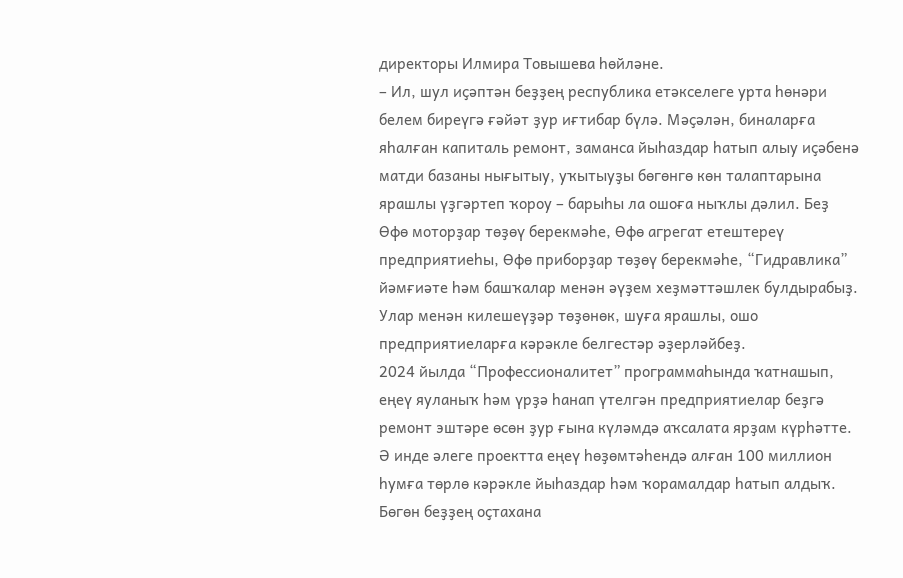директоры Илмира Товышева һөйләне.
– Ил, шул иҫәптән беҙҙең республика етәкселеге урта һөнәри белем биреүгә ғәйәт ҙур иғтибар бүлә. Мәҫәлән, биналарға яһалған капиталь ремонт, заманса йыһаздар һатып алыу иҫәбенә матди базаны нығытыу, уҡытыуҙы бөгөнгө көн талаптарына ярашлы үҙгәртеп ҡороу – барыһы ла ошоға ныҡлы дәлил. Беҙ Өфө моторҙар төҙөү берекмәһе, Өфө агрегат етештереү предприятиеһы, Өфө приборҙар төҙөү берекмәһе, “Гидравлика” йәмғиәте һәм башҡалар менән әүҙем хеҙмәттәшлек булдырабыҙ. Улар менән килешеүҙәр төҙөнөк, шуға ярашлы, ошо предприятиеларға кәрәкле белгестәр әҙерләйбеҙ.
2024 йылда “Профессионалитет” программаһында ҡатнашып, еңеү яуланыҡ һәм үрҙә һанап үтелгән предприятиелар беҙгә ремонт эштәре өсөн ҙур ғына күләмдә аҡсалата ярҙам күрһәтте. Ә инде әлеге проектта еңеү һөҙөмтәһендә алған 100 миллион һумға төрлө кәрәкле йыһаздар һәм ҡорамалдар һатып алдыҡ. Бөгөн беҙҙең оҫтахана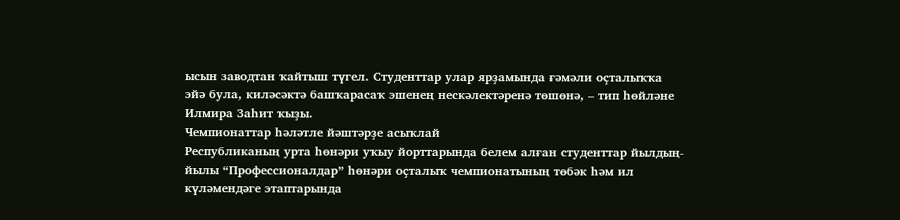ысын заводтан ҡайтыш түгел. Студенттар улар ярҙамында ғәмәли оҫталыҡҡа эйә була, киләсәктә башҡарасаҡ эшенең нескәлектәренә төшөнә, – тип һөйләне Илмира Заһит ҡыҙы.
Чемпионаттар һәләтле йәштәрҙе асыҡлай
Республиканың урта һөнәри уҡыу йорттарында белем алған студенттар йылдың-йылы “Профессионалдар” һөнәри оҫталыҡ чемпионатының төбәк һәм ил күләмендәге этаптарында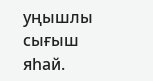уңышлы сығыш яһай.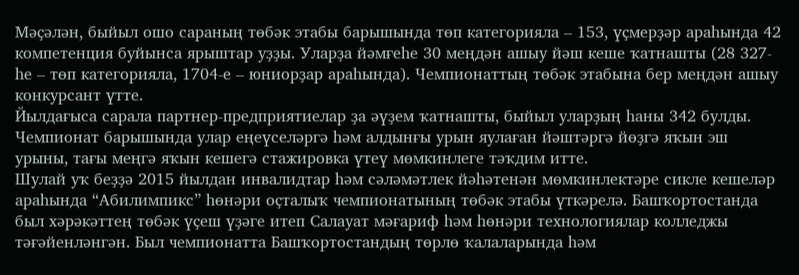Мәҫәлән, быйыл ошо сараның төбәк этабы барышында төп категорияла – 153, үҫмерҙәр араһында 42 компетенция буйынса ярыштар уҙҙы. Уларҙа йәмғеһе 30 меңдән ашыу йәш кеше ҡатнашты (28 327-һе – төп категорияла, 1704-е – юниорҙар араһында). Чемпионаттың төбәк этабына бер меңдән ашыу конкурсант үтте.
Йылдағыса сарала партнер-предприятиелар ҙа әүҙем ҡатнашты, быйыл уларҙың һаны 342 булды. Чемпионат барышында улар еңеүселәргә һәм алдынғы урын яулаған йәштәргә йөҙгә яҡын эш урыны, тағы меңгә яҡын кешегә стажировка үтеү мөмкинлеге тәҡдим итте.
Шулай уҡ беҙҙә 2015 йылдан инвалидтар һәм сәләмәтлек йәһәтенән мөмкинлектәре сикле кешеләр араһында “Абилимпикс” һөнәри оҫталыҡ чемпионатының төбәк этабы үткәрелә. Башҡортостанда был хәрәкәттең төбәк үҫеш үҙәге итеп Салауат мәғариф һәм һөнәри технологиялар колледжы тәғәйенләнгән. Был чемпионатта Башҡортостандың төрлө ҡалаларында һәм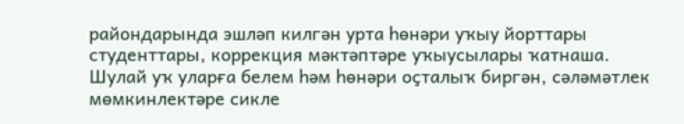райондарында эшләп килгән урта һөнәри уҡыу йорттары студенттары, коррекция мәктәптәре уҡыусылары ҡатнаша. Шулай уҡ уларға белем һәм һөнәри оҫталыҡ биргән, сәләмәтлек мөмкинлектәре сикле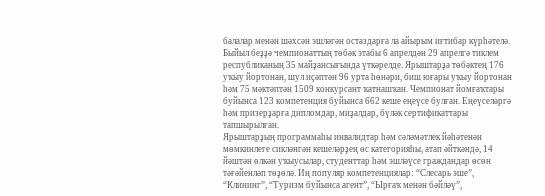балалар менән шәхсән эшләгән остаздарға ла айырым иғтибар күрһәтелә.
Быйыл беҙҙә чемпионаттың төбәк этабы 6 апрелдән 29 апрелгә тиклем республиканың 35 майҙансығында үткәрелде. Ярыштарҙа төбәктең 176 уҡыу йортонан, шул иҫәптән 96 урта һөнәри, биш юғары уҡыу йортонан һәм 75 мәктәптән 1509 конкурсант ҡатнашҡан. Чемпионат йомғаҡтары буйынса 123 компетенция буйынса 662 кеше еңеүсе булған. Еңеүселәргә һәм призерҙарға дипломдар, миҙалдар, бүләк сертификаттары тапшырылған.
Ярыштарҙың программаһы инвалидтар һәм сәләмәтлек йәһәтенән мөмкинлеге сикләнгән кешеләрҙең өс категорияһы, атап әйткәндә, 14 йәштән өлкән уҡыусылар, студенттар һәм эшләүсе граждандар өсөн тәғәйенләп төҙөлә. Иң популяр компетенциялар: “Слесарь эше”, “Клининг”, “Туризм буйынса агент”, “Ырғаҡ менән бәйләү”,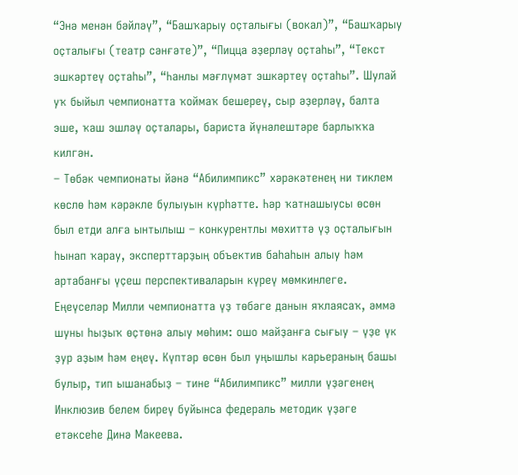“Энә менән бәйләү”, “Башҡарыу оҫталығы (вокал)”, “Башҡарыу оҫталығы (театр сәнғәте)”, “Пицца әҙерләү оҫтаһы”, “Текст эшкәртеү оҫтаһы”, “Һанлы мәғлүмәт эшкәртеү оҫтаһы”. Шулай уҡ быйыл чемпионатта ҡоймаҡ бешереү, сыр әҙерләү, балта эше, ҡаш эшләү оҫталары, бариста йүнәлештәре барлыҡҡа килгән.
– Төбәк чемпионаты йәнә “Абилимпикс” хәрәкәтенең ни тиклем көслө һәм кәрәкле булыуын күрһәтте. Һәр ҡатнашыусы өсөн был етди алға ынтылыш – конкурентлы мөхиттә үҙ оҫталығын һынап ҡарау, эксперттарҙың объектив баһаһын алыу һәм артабанғы үҫеш перспективаларын күреү мөмкинлеге. Еңеүселәр Милли чемпионатта үҙ төбәге данын яҡлаясаҡ, әммә шуны һыҙыҡ өҫтөнә алыу мөһим: ошо майҙанға сығыу – үҙе үк ҙур аҙым һәм еңеү. Күптәр өсөн был уңышлы карьераның башы булыр, тип ышанабыҙ – тине “Абилимпикс” милли үҙәгенең Инклюзив белем биреү буйынса федераль методик үҙәге етәксеһе Динә Макеева.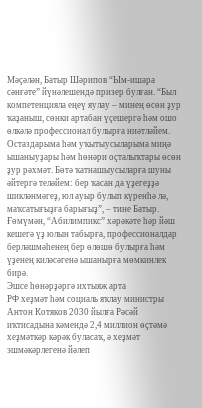Мәҫәлән, Батыр Шәрипов “Ым-ишара сәнғәте” йүнәлешендә призер булған. “Был компетенцияла еңеү яулау – минең өсөн ҙур ҡаҙаныш, сөнки артабан үҫешергә һәм ошо өлкәлә профессионал булырға ниәтләйем. Остаздарыма һәм уҡытыусыларыма миңә ышаныуҙары һәм һөнәри оҫталыҡтары өсөн ҙур рәхмәт. Бөтә ҡатнашыусыларға шуны әйтергә теләйем: бер ҡасан да үҙегеҙҙә шикләнмәгеҙ, юл ауыр булып күренһә лә, маҡсатығыҙға барығыҙ”, – тине Батыр. Ғөмүмән, “Абилимпикс” хәрәкәте һәр йәш кешегә үҙ юлын табырға, профессионалдар берләшмәһенең бер өлөшө булырға һәм үҙенең киләсәгенә ышанырға мөмкинлек бирә.
Эшсе һөнәрҙәргә ихтыяж арта
РФ хеҙмәт һәм социаль яҡлау министры Антон Котяков 2030 йылға Рәсәй иҡтисадына кәмендә 2,4 миллион өҫтәмә хеҙмәткәр кәрәк буласаҡ, ә хеҙмәт эшмәкәрлегенә йәлеп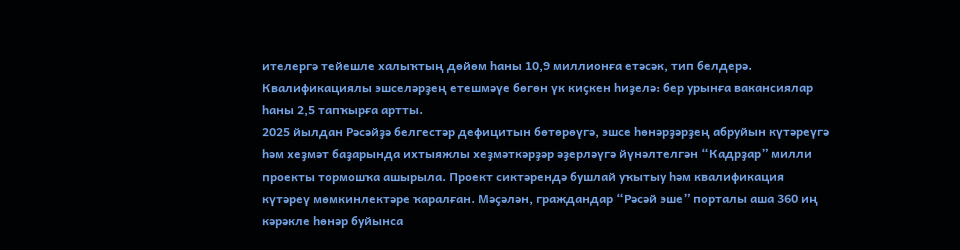ителергә тейешле халыҡтың дөйөм һаны 10,9 миллионға етәсәк, тип белдерә. Квалификациялы эшселәрҙең етешмәүе бөгөн үк киҫкен һиҙелә: бер урынға вакансиялар һаны 2,5 тапҡырға артты.
2025 йылдан Рәсәйҙә белгестәр дефицитын бөтөрөүгә, эшсе һөнәрҙәрҙең абруйын күтәреүгә һәм хеҙмәт баҙарында ихтыяжлы хеҙмәткәрҙәр әҙерләүгә йүнәлтелгән “Кадрҙар” милли проекты тормошҡа ашырыла. Проект сиктәрендә бушлай уҡытыу һәм квалификация күтәреү мөмкинлектәре ҡаралған. Мәҫәлән, граждандар “Рәсәй эше” порталы аша 360 иң кәрәкле һөнәр буйынса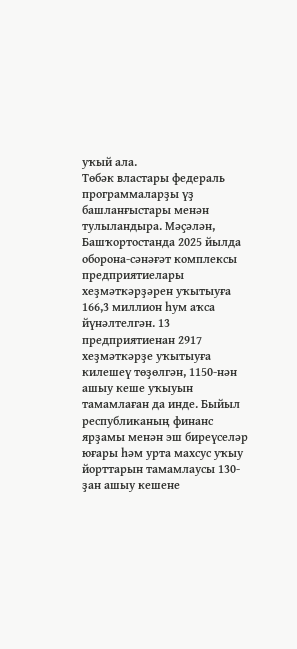уҡый ала.
Төбәк властары федераль программаларҙы үҙ башланғыстары менән тулыландыра. Мәҫәлән, Башҡортостанда 2025 йылда оборона-сәнәғәт комплексы предприятиелары хеҙмәткәрҙәрен уҡытыуға 166,3 миллион һум аҡса йүнәлтелгән. 13 предприятиенан 2917 хеҙмәткәрҙе уҡытыуға килешеү төҙөлгән, 1150-нән ашыу кеше уҡыуын тамамлаған да инде. Быйыл республиканың финанс ярҙамы менән эш биреүселәр юғары һәм урта махсус уҡыу йорттарын тамамлаусы 130-ҙан ашыу кешене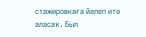стажировкаға йәлеп итә аласаҡ. Был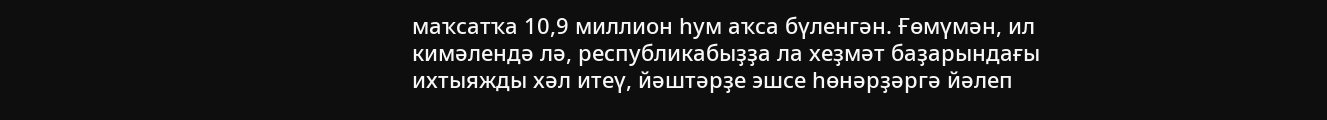маҡсатҡа 10,9 миллион һум аҡса бүленгән. Ғөмүмән, ил кимәлендә лә, республикабыҙҙа ла хеҙмәт баҙарындағы ихтыяжды хәл итеү, йәштәрҙе эшсе һөнәрҙәргә йәлеп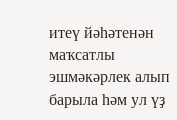итеү йәһәтенән маҡсатлы эшмәкәрлек алып барыла һәм ул үҙ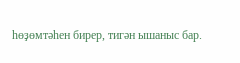һөҙөмтәһен бирер, тигән ышаныс бар.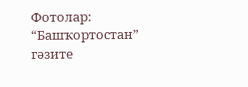Фотолар: “Башҡортостан” гәзите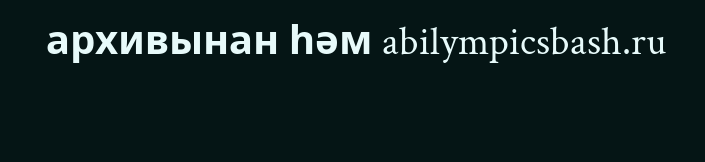архивынан һәм abilympicsbash.ru